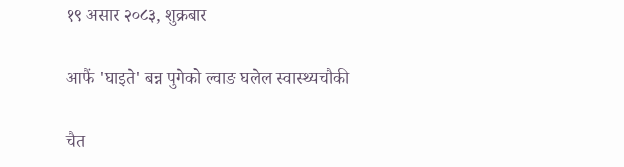१९ असार २०८३, शुक्रबार

आफैं 'घाइते' बन्न पुगेको ल्वाङ घलेल स्वास्थ्यचौकी

चैत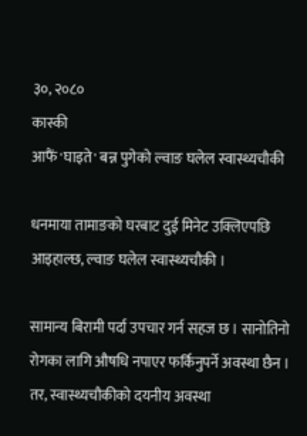३०, २०८०
कास्की
आफैं 'घाइते' बन्न पुगेको ल्वाङ घलेल स्वास्थ्यचौकी

धनमाया तामाङको घरबाट दुई मिनेट उक्लिएपछि आइहाल्छ, ल्वाङ घलेल स्वास्थ्यचौकी ।

सामान्य बिरामी पर्दा उपचार गर्न सहज छ । सानोतिनो रोगका लागि औषधि नपाएर फर्किनुपर्ने अवस्था छैन । तर, स्वास्थ्यचौकीको दयनीय अवस्था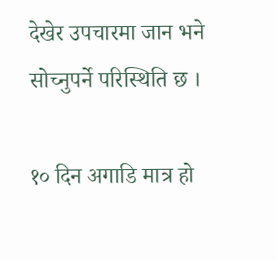देखेर उपचारमा जान भने सोच्नुपर्ने परिस्थिति छ ।

१० दिन अगाडि मात्र हो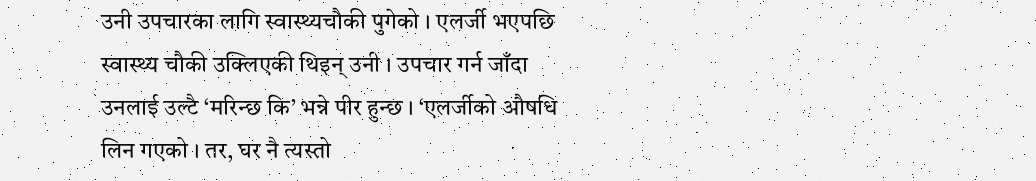उनी उपचारका लागि स्वास्थ्यचौकी पुगेको । एलर्जी भएपछि स्वास्थ्य चौकी उक्लिएकी थिइन् उनी । उपचार गर्न जाँदा उनलाई उल्टै ‘मरिन्छ कि’ भन्ने पीर हुन्छ । ‘एलर्जीको औषधि लिन गएको । तर, घर नै त्यस्तो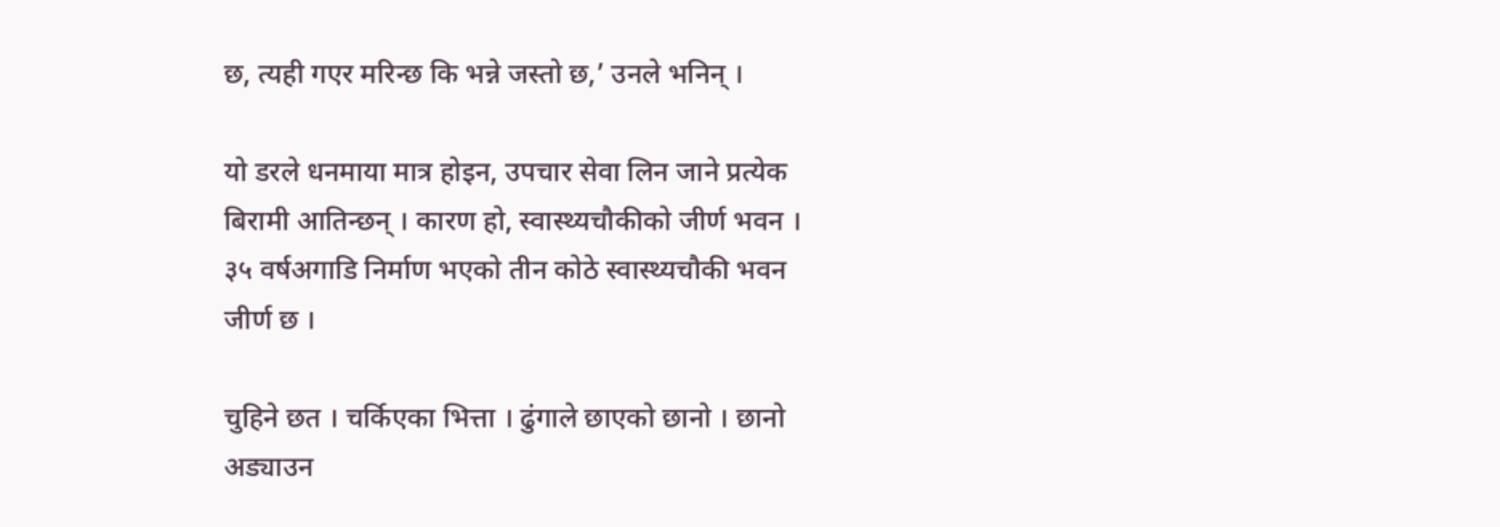छ, त्यही गएर मरिन्छ कि भन्ने जस्तो छ,’ उनले भनिन् ।

यो डरले धनमाया मात्र होइन, उपचार सेवा लिन जाने प्रत्येक बिरामी आतिन्छन् । कारण हो, स्वास्थ्यचौकीको जीर्ण भवन । ३५ वर्षअगाडि निर्माण भएको तीन कोठे स्वास्थ्यचौकी भवन जीर्ण छ ।

चुहिने छत । चर्किएका भित्ता । ढुंगाले छाएको छानो । छानो अड्याउन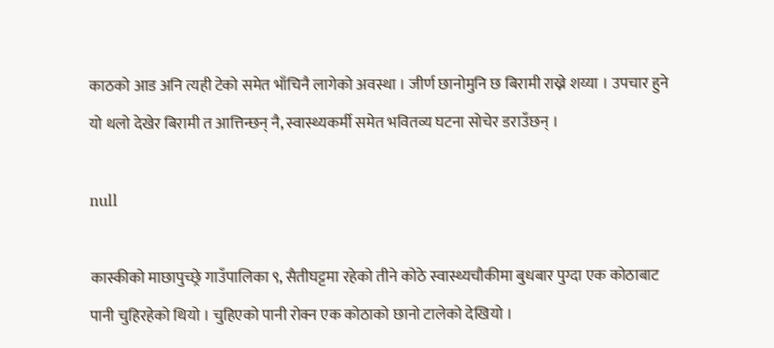काठको आड अनि त्यही टेको समेत भाँचिनै लागेको अवस्था । जीर्ण छानोमुनि छ बिरामी राख्ने शय्या । उपचार हुने यो थलो देखेर बिरामी त आत्तिन्छन् नै, स्वास्थ्यकर्मी समेत भवितव्य घटना सोचेर डराउँछन् ।

null

कास्कीको माछापुच्छ्रे गाउँपालिका ९, सैतीघट्टमा रहेको तीने कोठे स्वास्थ्यचौकीमा बुधबार पुग्दा एक कोठाबाट पानी चुहिरहेको थियो । चुहिएको पानी रोक्न एक कोठाको छानो टालेको देखियो ।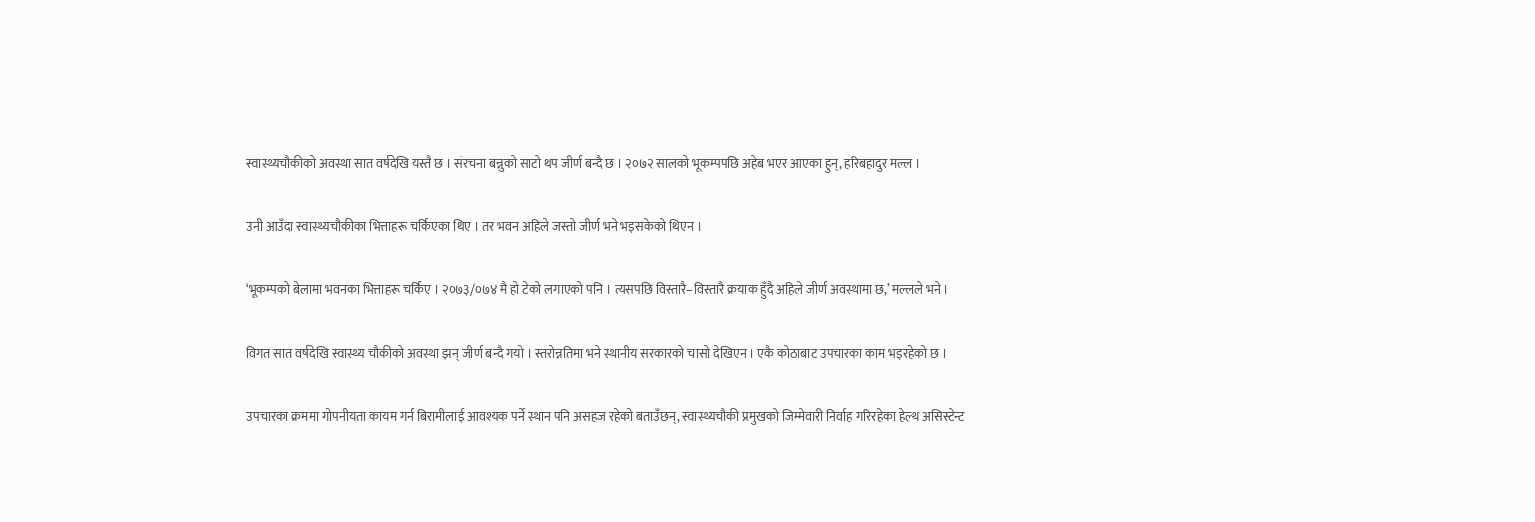स्वास्थ्यचौकीको अवस्था सात वर्षदेखि यस्तै छ । संरचना बन्नुको साटो थप जीर्ण बन्दै छ । २०७२ सालको भूकम्पपछि अहेब भएर आएका हुन्, हरिबहादुर मल्ल ।

उनी आउँदा स्वास्थ्यचौकीका भित्ताहरू चर्किएका थिए । तर भवन अहिले जस्तो जीर्ण भने भइसकेको थिएन ।

‘भूकम्पको बेलामा भवनका भित्ताहरू चर्किए । २०७३/०७४ मै हो टेको लगाएको पनि । त्यसपछि विस्तारै–विस्तारै क्रयाक हुँदै अहिले जीर्ण अवस्थामा छ,’ मल्लले भने ।

विगत सात वर्षदेखि स्वास्थ्य चौकीको अवस्था झन् जीर्ण बन्दै गयो । स्तरोन्नतिमा भने स्थानीय सरकारको चासो देखिएन । एकै कोठाबाट उपचारका काम भइरहेको छ ।

उपचारका क्रममा गोपनीयता कायम गर्न बिरामीलाई आवश्यक पर्ने स्थान पनि असहज रहेको बताउँछन्, स्वास्थ्यचौकी प्रमुखको जिम्मेवारी निर्वाह गरिरहेका हेल्थ असिस्टेन्ट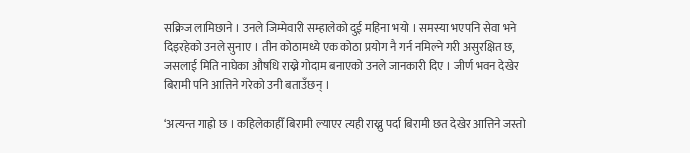सक्रिज लामिछाने । उनले जिम्मेवारी सम्हालेको दुई महिना भयो । समस्या भएपनि सेवा भने दिइरहेको उनले सुनाए । तीन कोठामध्ये एक कोठा प्रयोग नै गर्न नमिल्ने गरी असुरक्षित छ, जसलाई मिति नाघेका औषधि राख्ने गोदाम बनाएको उनले जानकारी दिए । जीर्ण भवन देखेर बिरामी पनि आत्तिने गरेको उनी बताउँछन् ।

‘अत्यन्त गाह्रो छ । कहिलेकाहीँ बिरामी ल्याएर त्यही राख्नु पर्दा बिरामी छत देखेर आत्तिने जस्तो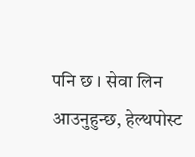पनि छ । सेवा लिन आउनुहुन्छ, हेल्थपोस्ट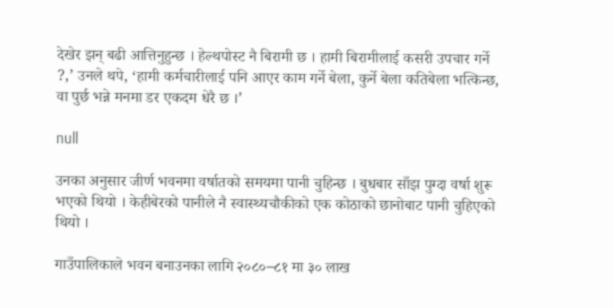देखेर झन् बढी आत्तिनुहुन्छ । हेल्थपोस्ट नै बिरामी छ । हामी बिरामीलाई कसरी उपचार गर्ने ?,’ उनले थपे, ‘हामी कर्मचारीलाई पनि आएर काम गर्ने बेला, कुर्ने बेला कतिबेला भत्किन्छ, वा पुर्छ भन्ने मनमा डर एकदम धेरै छ ।’

null

उनका अनुसार जीर्ण भवनमा वर्षातको समयमा पानी चुहिन्छ । बुधबार साँझ पुग्दा वर्षा शुरू भएको थियो । केहीबेरको पानीले नै स्वास्थ्यचौकीको एक कोठाको छानोबाट पानी चुहिएको थियो ।

गाउँपालिकाले भवन बनाउनका लागि २०८०–८१ मा ३० लाख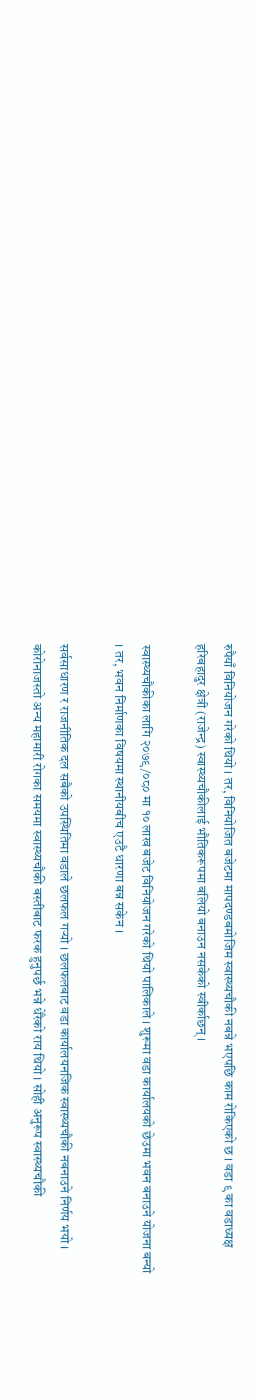रुपैयाँ विनियोजन गरेको थियो । तर, विनियोजित बजेटमा मापदण्डबमोजिम स्वास्थ्यचौकी नबन्ने भएपछि काम रोकिएको छ । वडा ९ का वडाध्यक्ष हरिबहादुर क्षेत्री (राजेन्द्र) स्वास्थ्यचौकीलाई भौतिकरूपमा बलियो बनाउन नसकेको स्वीर्काछन् ।

स्वास्थ्यचौकीका लागि २०७९/०८० मा १० लाख बजेट विनियोजन गरेको थियो पालिकाले । शुरूमा वडा कार्यालयको छेउमा भवन बनाउने योजना बन्यो । तर, भवन निर्माणका विषयमा स्थानीयबीच एउटै धारणा बन्न सकेन ।

सर्वसाधारण र राजनीतिक दल सबैको उपस्थितिमा वडाले छलफल गर्‍यो । छलफलबाट वडा कार्यालयनजिक स्वास्थ्यचौकी नबनाउने निर्णय भयो । कोरोनाजस्तो अन्य महामारी रोगका समयमा स्वास्थ्यचौकी बस्तीबाट फरक हुनुपर्छ भन्ने धेरैको राय थियो । सोही अनुरूप स्वास्थ्यचौकी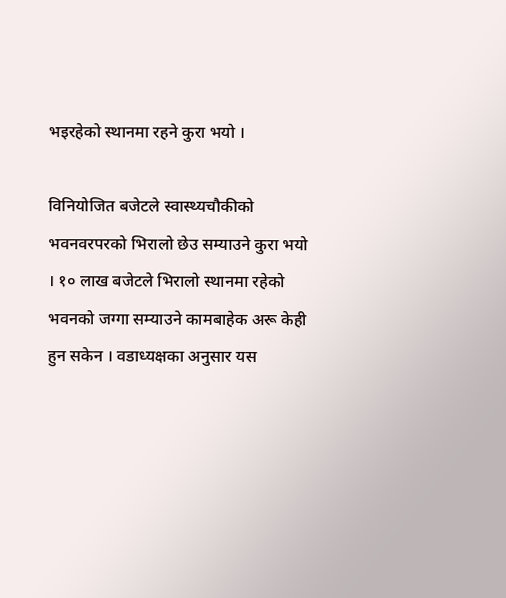भइरहेको स्थानमा रहने कुरा भयो ।

विनियोजित बजेटले स्वास्थ्यचौकीको भवनवरपरको भिरालो छेउ सम्याउने कुरा भयो । १० लाख बजेटले भिरालो स्थानमा रहेको भवनको जग्गा सम्याउने कामबाहेक अरू केही हुन सकेन । वडाध्यक्षका अनुसार यस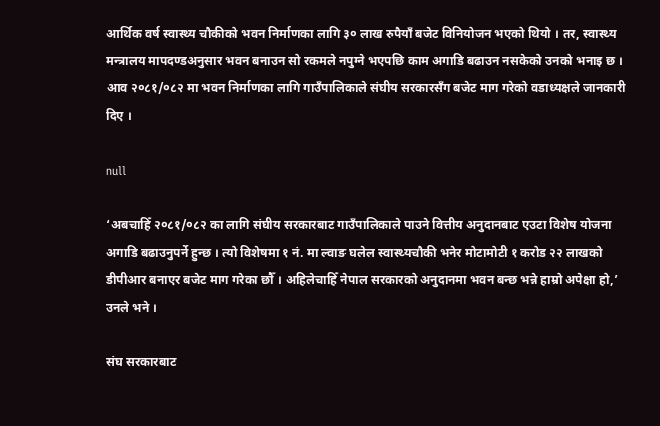आर्थिक वर्ष स्वास्थ्य चौकीको भवन निर्माणका लागि ३० लाख रुपैयाँ बजेट विनियोजन भएको थियो । तर, स्वास्थ्य मन्त्रालय मापदण्डअनुसार भवन बनाउन सो रकमले नपुग्ने भएपछि काम अगाडि बढाउन नसकेको उनको भनाइ छ ।
आव २०८१/०८२ मा भवन निर्माणका लागि गाउँपालिकाले संघीय सरकारसँग बजेट माग गरेको वडाध्यक्षले जानकारी दिए ।

null

‘अबचाहिँ २०८१/०८२ का लागि संघीय सरकारबाट गाउँपालिकाले पाउने वित्तीय अनुदानबाट एउटा विशेष योजना अगाडि बढाउनुपर्ने हुन्छ । त्यो विशेषमा १ नं. मा ल्वाङ घलेल स्वास्थ्यचौकी भनेर मोटामोटी १ करोड २२ लाखको डीपीआर बनाएर बजेट माग गरेका छौँ । अहिलेचाहिँ नेपाल सरकारको अनुदानमा भवन बन्छ भन्ने हाम्रो अपेक्षा हो,’ उनले भने ।

संघ सरकारबाट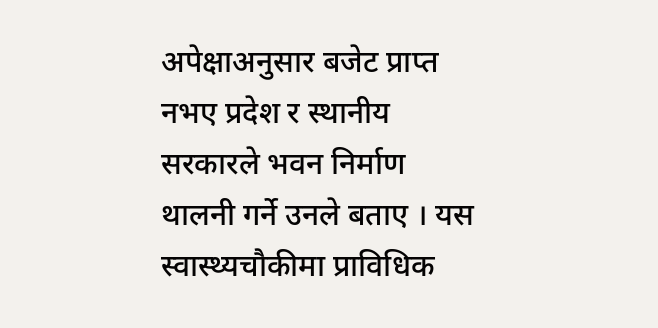अपेक्षाअनुसार बजेट प्राप्त नभए प्रदेश र स्थानीय सरकारले भवन निर्माण थालनी गर्ने उनले बताए । यस स्वास्थ्यचौकीमा प्राविधिक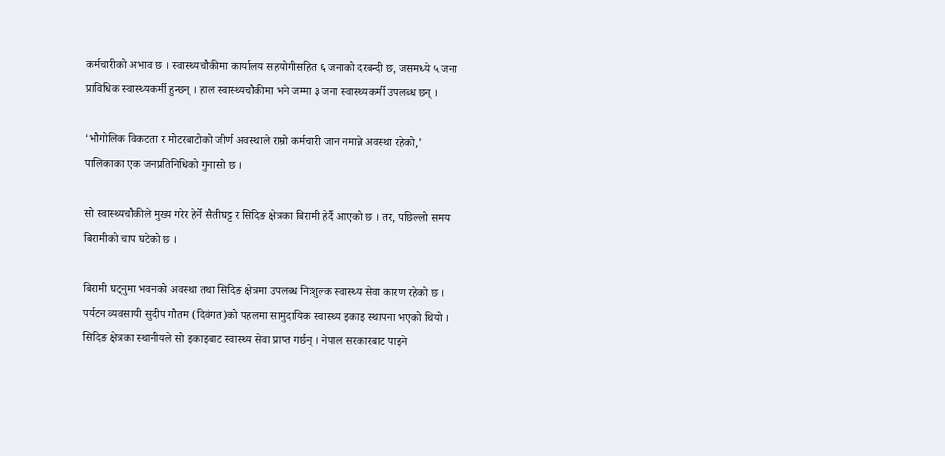कर्मचारीको अभाव छ । स्वास्थ्यचौकीमा कार्यालय सहयोगीसहित ६ जनाको दरबन्दी छ, जसमध्ये ५ जना प्राविधिक स्वास्थ्यकर्मी हुन्छन् । हाल स्वास्थ्यचौकीमा भने जम्मा ३ जना स्वास्थ्यकर्मी उपलब्ध छन् ।

‘भौगोलिक विकटता र मोटरबाटोको जीर्ण अवस्थाले राम्रो कर्मचारी जान नमान्ने अवस्था रहेको,’ पालिकाका एक जनप्रतिनिधिको गुनासो छ ।

सो स्वास्थ्यचौकीले मुख्य गरेर हेर्ने सैतीघट्ट र सिदिङ क्षेत्रका बिरामी हेर्दै आएको छ । तर, पछिल्लो समय बिरामीको चाप घटेको छ ।

बिरामी घट्नुमा भवनको अवस्था तथा सिदिङ क्षेत्रमा उपलब्ध निःशुल्क स्वास्थ्य सेवा कारण रहेको छ । पर्यटन व्यवसायी सुदीप गौतम (दिवंगत)को पहलमा सामुदायिक स्वास्थ्य इकाइ स्थापना भएको थियो । सिदिङ क्षेत्रका स्थानीयले सो इकाइबाट स्वास्थ्य सेवा प्राप्त गर्छन् । नेपाल सरकारबाट पाइने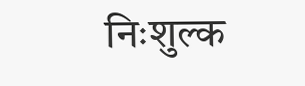निःशुल्क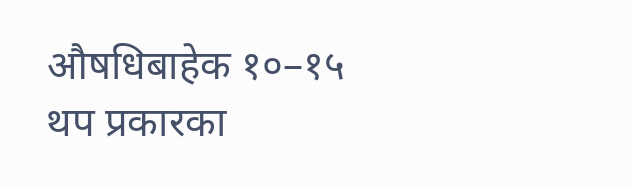औषधिबाहेक १०–१५ थप प्रकारका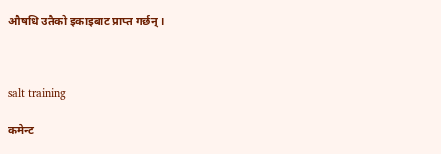औषधि उतैको इकाइबाट प्राप्त गर्छन् ।



salt training

कमेन्ट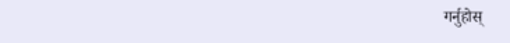गर्नुहोस्